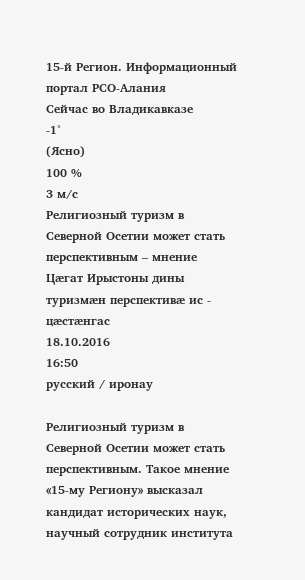15-й Регион. Информационный портал РСО-Алания
Сейчас во Владикавказе
-1°
(Ясно)
100 %
3 м/с
Религиозный туризм в Северной Осетии может стать перспективным – мнение
Цæгат Ирыстоны дины туризмæн перспективæ ис - цæстæнгас
18.10.2016
16:50
русский / иронау

Религиозный туризм в Северной Осетии может стать перспективным. Такое мнение «15-му Региону» высказал кандидат исторических наук, научный сотрудник института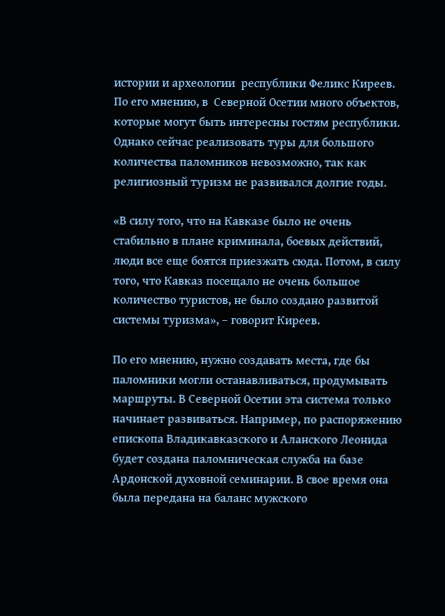истории и археологии  республики Феликс Киреев. По его мнению, в  Северной Осетии много объектов, которые могут быть интересны гостям республики. Однако сейчас реализовать туры для большого количества паломников невозможно, так как религиозный туризм не развивался долгие годы.

«В силу того, что на Кавказе было не очень стабильно в плане криминала, боевых действий, люди все еще боятся приезжать сюда. Потом, в силу того, что Кавказ посещало не очень большое количество туристов, не было создано развитой системы туризма», – говорит Киреев.

По его мнению, нужно создавать места, где бы паломники могли останавливаться, продумывать маршруты. В Северной Осетии эта система только начинает развиваться. Например, по распоряжению епископа Владикавказского и Аланского Леонида будет создана паломническая служба на базе Ардонской духовной семинарии. В свое время она была передана на баланс мужского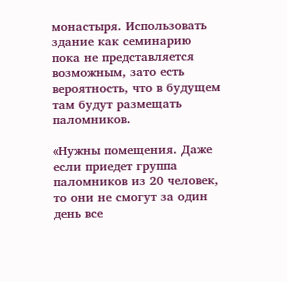монастыря. Использовать здание как семинарию пока не представляется возможным, зато есть вероятность, что в будущем там будут размещать паломников.

«Нужны помещения. Даже если приедет группа паломников из 20 человек, то они не смогут за один день все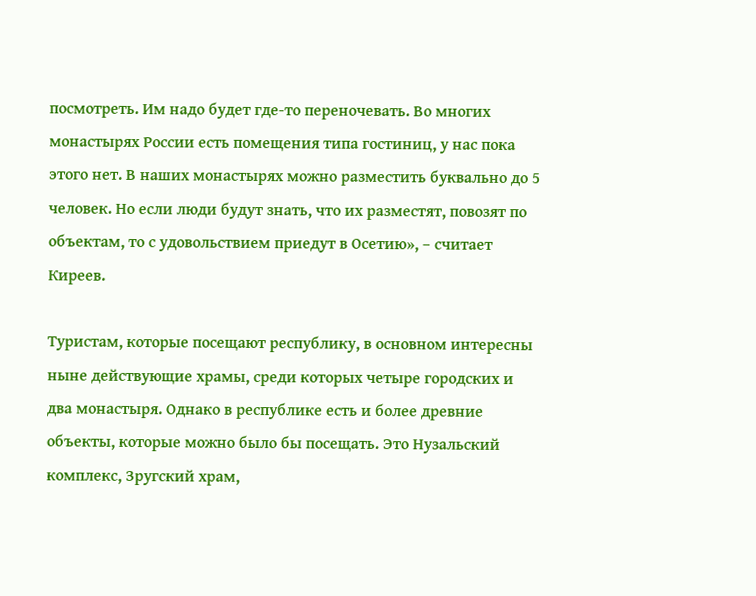посмотреть. Им надо будет где-то переночевать. Во многих монастырях России есть помещения типа гостиниц, у нас пока этого нет. В наших монастырях можно разместить буквально до 5 человек. Но если люди будут знать, что их разместят, повозят по объектам, то с удовольствием приедут в Осетию», – считает Киреев.

Туристам, которые посещают республику, в основном интересны ныне действующие храмы, среди которых четыре городских и два монастыря. Однако в республике есть и более древние объекты, которые можно было бы посещать. Это Нузальский комплекс, Зругский храм,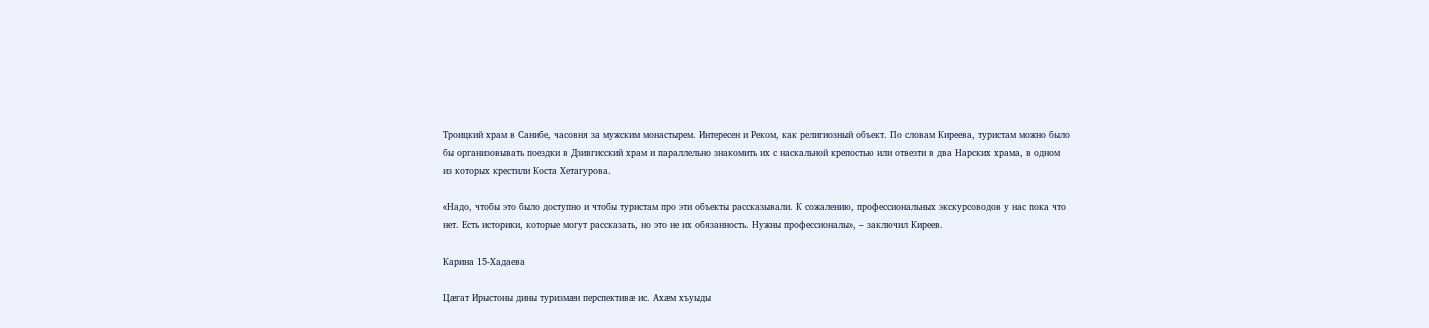Троицкий храм в Санибе, часовня за мужским монастырем. Интересен и Реком, как религиозный объект. По словам Киреева, туристам можно было бы организовывать поездки в Дзивгисский храм и параллельно знакомить их с наскальной крепостью или отвезти в два Нарских храма, в одном из которых крестили Коста Хетагурова.

«Надо, чтобы это было доступно и чтобы туристам про эти объекты рассказывали. К сожалению, профессиональных экскурсоводов у нас пока что нет. Есть историки, которые могут рассказать, но это не их обязанность. Нужны профессионалы», – заключил Киреев.

Карина 15-Хадаева

Цæгат Ирыстоны дины туризмæн перспективæ ис. Ахæм хъуыды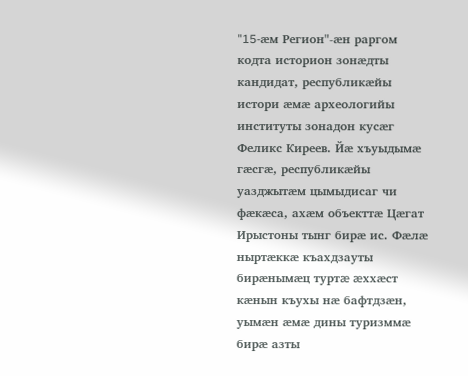"15-æм Регион"-æн раргом кодта историон зонæдты кандидат, республикæйы истори æмæ археологийы институты зонадон кусæг Феликс Киреев. Йæ хъуыдымæ гæсгæ, республикæйы уазджытæм цымыдисаг чи фæкæса, ахæм объекттæ Цæгат Ирыстоны тынг бирæ ис. Фæлæ ныртæккæ къахдзауты бирæнымæц туртæ æххæст кæнын къухы нæ бафтдзæн, уымæн æмæ дины туризммæ бирæ азты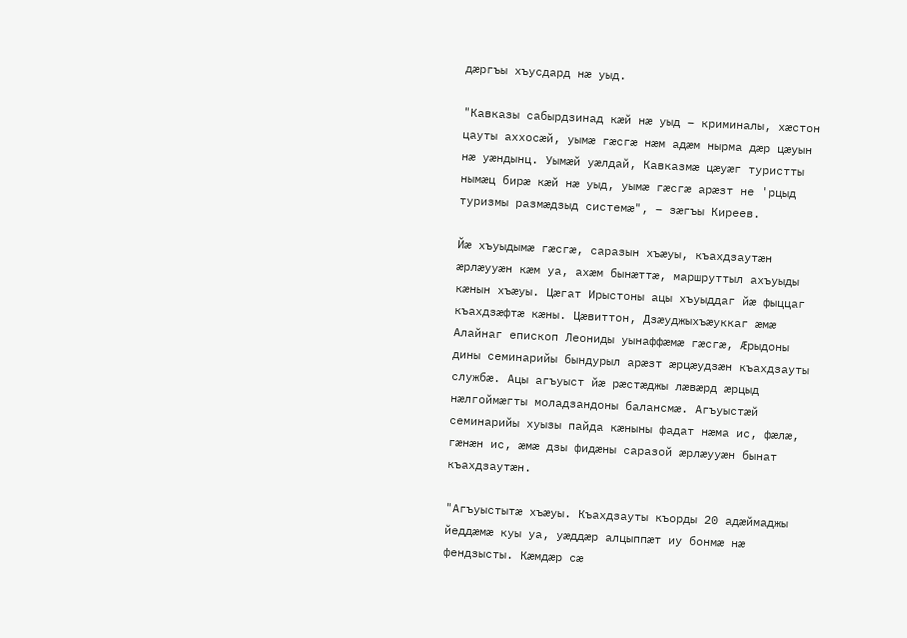дæргъы хъусдард нæ уыд.

"Кавказы сабырдзинад кæй нæ уыд – криминалы, хæстон цауты аххосæй, уымæ гæсгæ нæм адæм нырма дæр цæуын нæ уæндынц. Уымæй уæлдай, Кавказмæ цæуæг туристты нымæц бирæ кæй нæ уыд, уымæ гæсгæ арæзт не 'рцыд туризмы размæдзыд системæ", – зæгъы Киреев.

Йæ хъуыдымæ гæсгæ, саразын хъæуы, къахдзаутæн æрлæууæн кæм уа, ахæм бынæттæ, маршруттыл ахъуыды кæнын хъæуы. Цæгат Ирыстоны ацы хъуыддаг йæ фыццаг къахдзæфтæ кæны. Цæвиттон, Дзæуджыхъæуккаг æмæ Алайнаг епископ Леониды уынаффæмæ гæсгæ, Æрыдоны дины семинарийы бындурыл арæзт æрцæудзæн къахдзауты службæ. Ацы агъуыст йæ рæстæджы лæвæрд æрцыд нæлгоймæгты моладзандоны балансмæ. Агъуыстæй семинарийы хуызы пайда кæныны фадат нæма ис, фæлæ, гæнæн ис, æмæ дзы фидæны саразой æрлæууæн бынат къахдзаутæн.

"Агъуыстытæ хъæуы. Къахдзауты къорды 20 адæймаджы йеддæмæ куы уа, уæддæр алцыппæт иу бонмæ нæ фендзысты. Кæмдæр сæ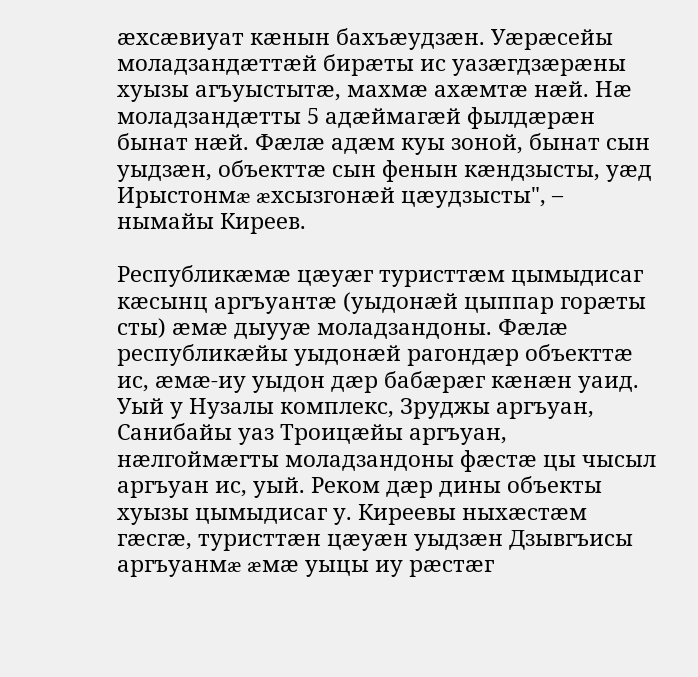æхсæвиуат кæнын бахъæудзæн. Уæрæсейы моладзандæттæй бирæты ис уазæгдзæрæны хуызы агъуыстытæ, махмæ ахæмтæ нæй. Нæ моладзандæтты 5 адæймагæй фылдæрæн бынат нæй. Фæлæ адæм куы зоной, бынат сын уыдзæн, объекттæ сын фенын кæндзысты, уæд Ирыстонмæ æхсызгонæй цæудзысты", – нымайы Киреев.

Республикæмæ цæуæг туристтæм цымыдисаг кæсынц аргъуантæ (уыдонæй цыппар горæты сты) æмæ дыууæ моладзандоны. Фæлæ республикæйы уыдонæй рагондæр объекттæ ис, æмæ-иу уыдон дæр бабæрæг кæнæн уаид. Уый у Нузалы комплекс, Зруджы аргъуан, Санибайы уаз Троицæйы аргъуан, нæлгоймæгты моладзандоны фæстæ цы чысыл аргъуан ис, уый. Реком дæр дины объекты хуызы цымыдисаг у. Киреевы ныхæстæм гæсгæ, туристтæн цæуæн уыдзæн Дзывгъисы аргъуанмæ æмæ уыцы иу рæстæг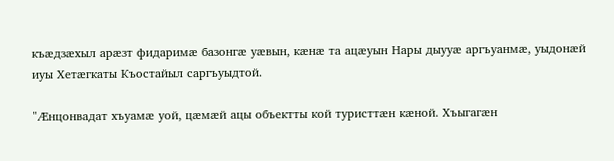къæдзæхыл арæзт фидаримæ базонгæ уæвын, кæнæ та ацæуын Нары дыууæ аргъуанмæ, уыдонæй иуы Хетæгкаты Къостайыл саргъуыдтой.

"Æнцонвадат хъуамæ уой, цæмæй ацы объектты кой туристтæн кæной. Хъыгагæн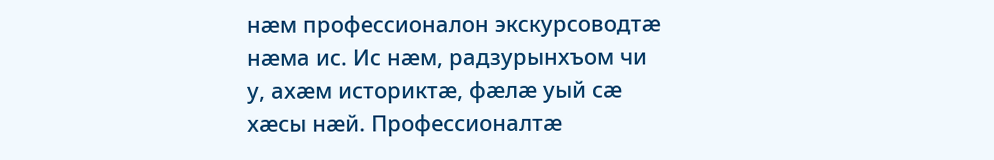нæм профессионалон экскурсоводтæ нæма ис. Ис нæм, радзурынхъом чи у, ахæм историктæ, фæлæ уый сæ хæсы нæй. Профессионалтæ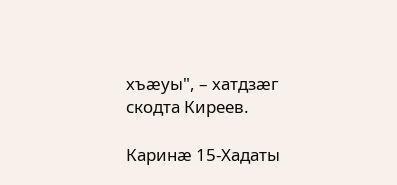хъæуы", – хатдзæг скодта Киреев.

Каринæ 15-Хадаты